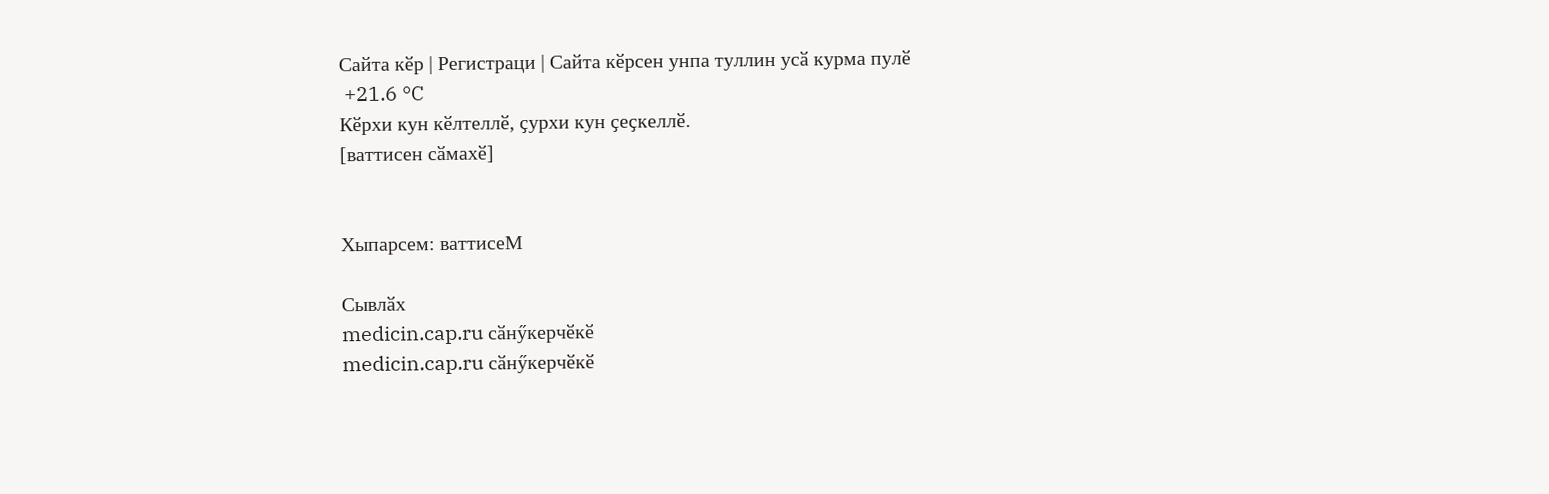Сайта кӗр | Регистраци | Сайта кӗрсен унпа туллин усӑ курма пулӗ
 +21.6 °C
Кӗрхи кун кӗлтеллӗ, ҫурхи кун ҫеҫкеллӗ.
[ваттисен сӑмахӗ]


Хыпарсем: ваттисеМ

Сывлӑх
medicin.cap.ru сӑнӳкерчӗкӗ
medicin.cap.ru сӑнӳкерчӗкӗ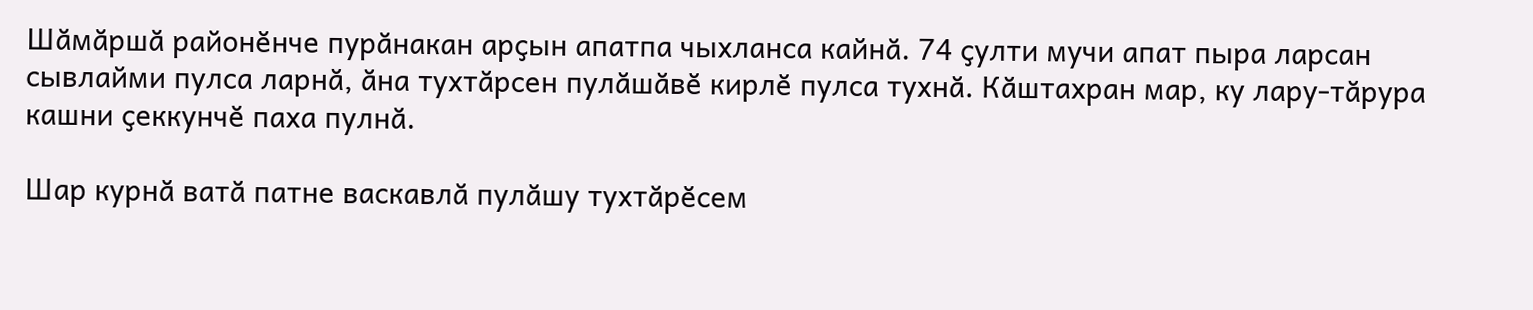Шӑмӑршӑ районӗнче пурӑнакан арҫын апатпа чыхланса кайнӑ. 74 ҫулти мучи апат пыра ларсан сывлайми пулса ларнӑ, ӑна тухтӑрсен пулӑшӑвӗ кирлӗ пулса тухнӑ. Кӑштахран мар, ку лару-тӑрура кашни ҫеккунчӗ паха пулнӑ.

Шар курнӑ ватӑ патне васкавлӑ пулӑшу тухтӑрӗсем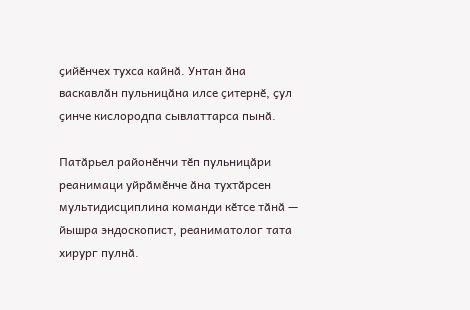ҫийӗнчех тухса кайнӑ. Унтан ӑна васкавлӑн пульницӑна илсе ҫитернӗ, ҫул ҫинче кислородпа сывлаттарса пынӑ.

Патӑрьел районӗнчи тӗп пульницӑри реанимаци уйрӑмӗнче ӑна тухтӑрсен мультидисциплина команди кӗтсе тӑнӑ — йышра эндоскопист, реаниматолог тата хирург пулнӑ.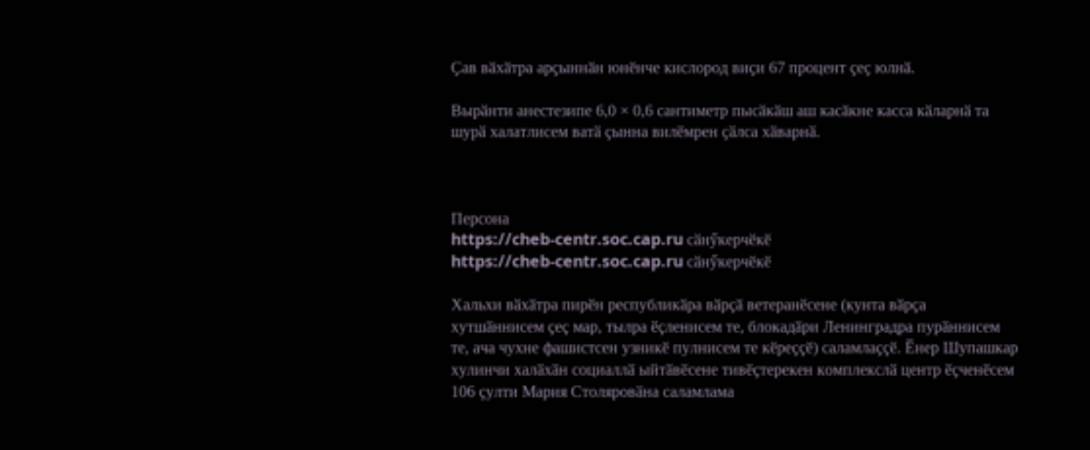Ҫав вӑхӑтра арҫыннӑн юнӗнче кислород виҫи 67 процент ҫеҫ юлнӑ.

Вырӑнти анестезипе 6,0 × 0,6 сантиметр пысӑкӑш аш касӑкне касса кӑларнӑ та шурӑ халатлисем ватӑ ҫынна вилӗмрен ҫӑлса хӑварнӑ.



Персона
https://cheb-centr.soc.cap.ru сӑнӳкерчӗкӗ
https://cheb-centr.soc.cap.ru сӑнӳкерчӗкӗ

Хальхи вӑхӑтра пирӗн республикӑра вӑрҫӑ ветеранӗсене (кунта вӑрҫа хутшӑннисем ҫеҫ мар, тылра ӗҫленисем те, блокадӑри Ленинградра пурӑннисем те, ача чухне фашистсен узникӗ пулнисем те кӗреҫҫӗ) саламлаҫҫӗ. Ӗнер Шупашкар хулинчи халӑхӑн социаллӑ ыйтӑвӗсене тивӗҫтерекен комплекслӑ центр ӗҫченӗсем 106 ҫулти Мария Столяровӑна саламлама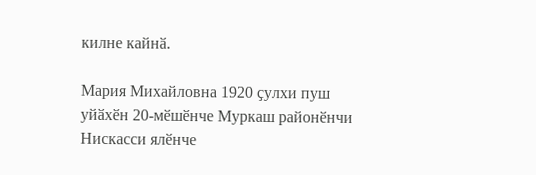килне кайнӑ.

Мария Михайловна 1920 ҫулхи пуш уйӑхӗн 20-мӗшӗнче Муркаш районӗнчи Нискасси ялӗнче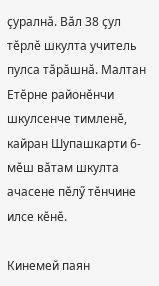ҫуралнӑ. Вӑл 38 ҫул тӗрлӗ шкулта учитель пулса тӑрӑшнӑ. Малтан Етӗрне районӗнчи шкулсенче тимленӗ, кайран Шупашкарти 6-мӗш вӑтам шкулта ачасене пӗлӳ тӗнчине илсе кӗнӗ.

Кинемей паян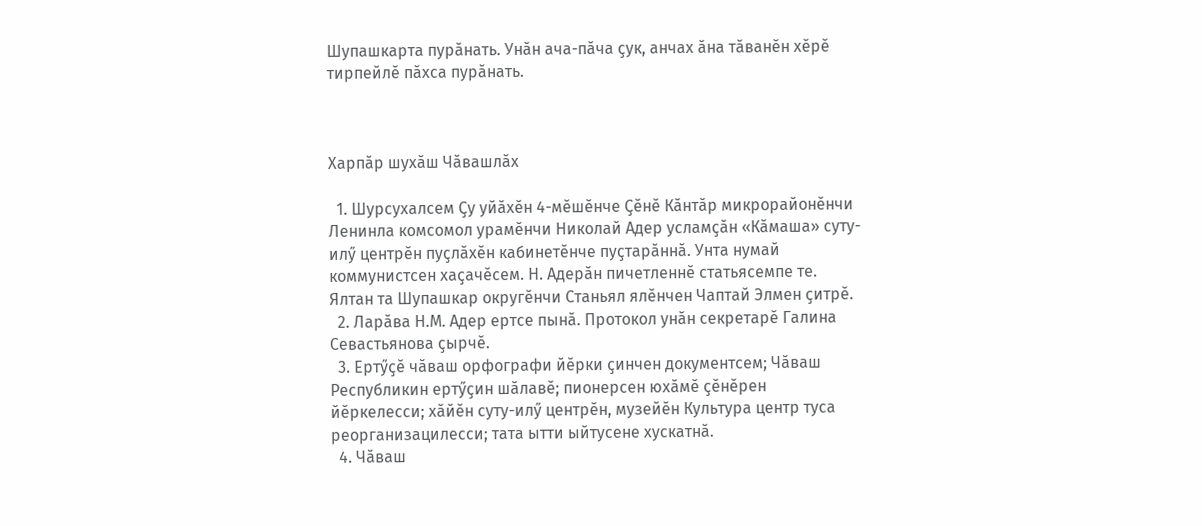Шупашкарта пурӑнать. Унӑн ача-пӑча ҫук, анчах ӑна тӑванӗн хӗрӗ тирпейлӗ пӑхса пурӑнать.



Харпӑр шухӑш Чӑвашлӑх

  1. Шурсухалсем Ҫу уйӑхӗн 4-мӗшӗнче Ҫӗнӗ Кӑнтӑр микрорайонӗнчи Ленинла комсомол урамӗнчи Николай Адер усламҫӑн «Кӑмаша» суту-илӳ центрӗн пуҫлӑхӗн кабинетӗнче пуҫтарӑннӑ. Унта нумай коммунистсен хаҫачӗсем. Н. Адерӑн пичетленнӗ статьясемпе те. Ялтан та Шупашкар округӗнчи Станьял ялӗнчен Чаптай Элмен ҫитрӗ.
  2. Ларӑва Н.М. Адер ертсе пынӑ. Протокол унӑн секретарӗ Галина Севастьянова ҫырчӗ.
  3. Ертӳҫӗ чӑваш орфографи йӗрки ҫинчен документсем; Чӑваш Республикин ертӳҫин шӑлавӗ; пионерсен юхӑмӗ ҫӗнӗрен йӗркелесси; хӑйӗн суту-илӳ центрӗн, музейӗн Культура центр туса реорганизацилесси; тата ытти ыйтусене хускатнӑ.
  4. Чӑваш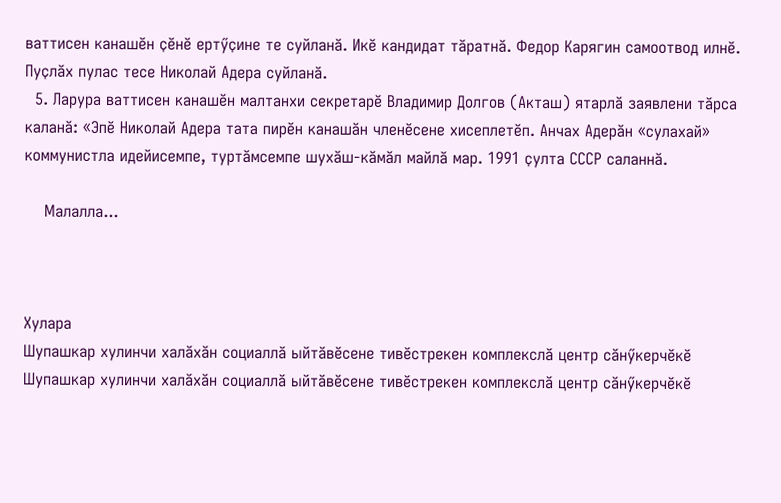ваттисен канашӗн ҫӗнӗ ертӳҫине те суйланӑ. Икӗ кандидат тӑратнӑ. Федор Карягин самоотвод илнӗ. Пуҫлӑх пулас тесе Николай Адера суйланӑ.
  5. Ларура ваттисен канашӗн малтанхи секретарӗ Владимир Долгов (Акташ) ятарлӑ заявлени тӑрса каланӑ: «Эпӗ Николай Адера тата пирӗн канашӑн членӗсене хисеплетӗп. Анчах Адерӑн «сулахай» коммунистла идейисемпе, туртӑмсемпе шухӑш-кӑмӑл майлӑ мар. 1991 ҫулта СССР саланнӑ.

    Малалла...



Хулара
Шупашкар хулинчи халӑхӑн социаллӑ ыйтӑвӗсене тивӗстрекен комплекслӑ центр сӑнӳкерчӗкӗ
Шупашкар хулинчи халӑхӑн социаллӑ ыйтӑвӗсене тивӗстрекен комплекслӑ центр сӑнӳкерчӗкӗ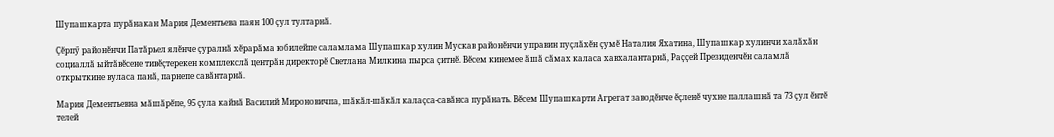Шупашкарта пурӑнакан Мария Дементьева паян 100 ҫул тултарнӑ.

Ҫӗрпӳ районӗнчи Патӑрьел ялӗнче ҫуралнӑ хӗрарӑма юбилейпе саламлама Шупашкар хулин Мускав районӗнчи управин пуҫлӑхӗн ҫумӗ Наталия Яхатина, Шупашкар хулинчи халӑхӑн социаллӑ ыйтӑвӗсене тивӗҫтерекен комплекслӑ центрӑн директорӗ Светлана Милкина пырса ҫитнӗ. Вӗсем кинемее ӑшӑ сӑмах каласа хавхалантарнӑ, Раҫҫей Президенчӗн саламлӑ открыткине вуласа панӑ, парнепе савӑнтарнӑ.

Мария Дементьевна мӑшӑрӗпе, 95 ҫула кайнӑ Василий Мироновичпа, шӑкӑл-шӑкӑл калаҫса-савӑнса пурӑнать. Вӗсем Шупашкарти Агрегат заводӗнче ӗҫленӗ чухне паллашнӑ та 73 ҫул ӗнтӗ телей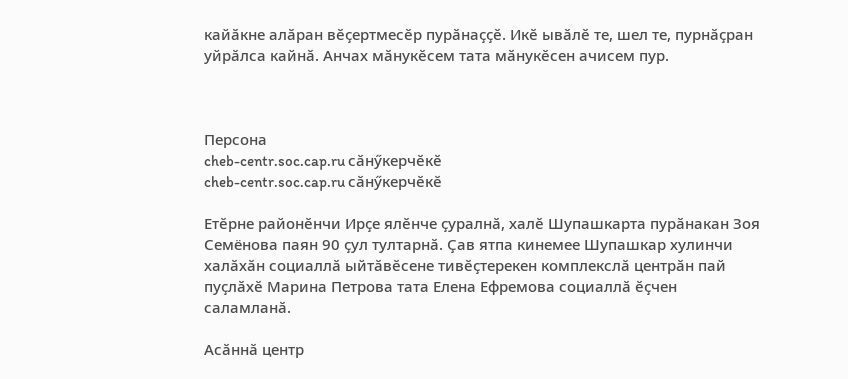кайӑкне алӑран вӗҫертмесӗр пурӑнаҫҫӗ. Икӗ ывӑлӗ те, шел те, пурнӑҫран уйрӑлса кайнӑ. Анчах мӑнукӗсем тата мӑнукӗсен ачисем пур.



Персона
cheb-centr.soc.cap.ru сӑнӳкерчӗкӗ
cheb-centr.soc.cap.ru сӑнӳкерчӗкӗ

Етӗрне районӗнчи Ирҫе ялӗнче ҫуралнӑ, халӗ Шупашкарта пурӑнакан Зоя Семёнова паян 90 ҫул тултарнӑ. Ҫав ятпа кинемее Шупашкар хулинчи халӑхӑн социаллӑ ыйтӑвӗсене тивӗҫтерекен комплекслӑ центрӑн пай пуҫлӑхӗ Марина Петрова тата Елена Ефремова социаллӑ ӗҫчен саламланӑ.

Асӑннӑ центр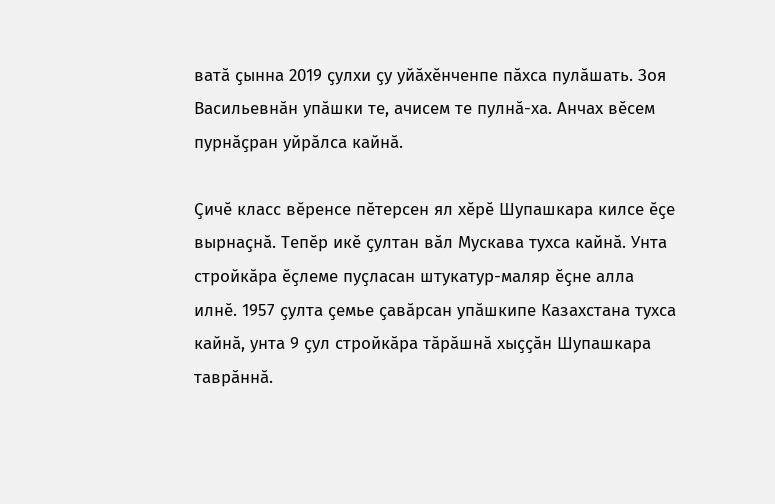ватӑ ҫынна 2019 ҫулхи ҫу уйӑхӗнченпе пӑхса пулӑшать. Зоя Васильевнӑн упӑшки те, ачисем те пулнӑ-ха. Анчах вӗсем пурнӑҫран уйрӑлса кайнӑ.

Ҫичӗ класс вӗренсе пӗтерсен ял хӗрӗ Шупашкара килсе ӗҫе вырнаҫнӑ. Тепӗр икӗ ҫултан вӑл Мускава тухса кайнӑ. Унта стройкӑра ӗҫлеме пуҫласан штукатур-маляр ӗҫне алла илнӗ. 1957 ҫулта ҫемье ҫавӑрсан упӑшкипе Казахстана тухса кайнӑ, унта 9 ҫул стройкӑра тӑрӑшнӑ хыҫҫӑн Шупашкара таврӑннӑ.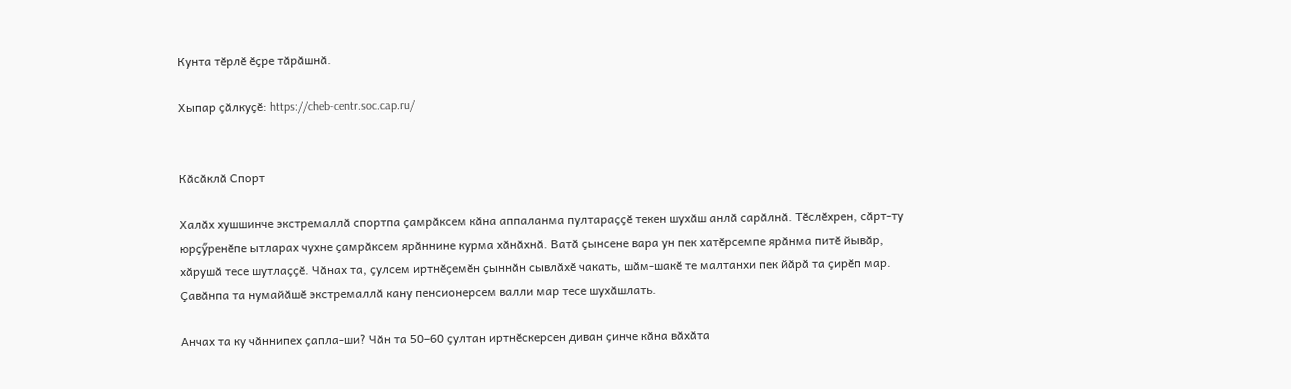Кунта тӗрлӗ ӗҫре тӑрӑшнӑ.

Хыпар ҫӑлкуҫӗ: https://cheb-centr.soc.cap.ru/


Кӑсӑклӑ Спорт

Халӑх хушшинче экстремаллӑ спортпа ҫамрӑксем кӑна аппаланма пултараҫҫӗ текен шухӑш анлӑ сарӑлнӑ. Тӗслӗхрен, сӑрт-ту юрҫӳренӗпе ытларах чухне ҫамрӑксем ярӑннине курма хӑнӑхнӑ. Ватӑ ҫынсене вара ун пек хатӗрсемпе ярӑнма питӗ йывӑр, хӑрушӑ тесе шутлаҫҫӗ. Чӑнах та, ҫулсем иртнӗҫемӗн ҫыннӑн сывлӑхӗ чакать, шӑм-шакӗ те малтанхи пек йӑрӑ та ҫирӗп мар. Ҫавӑнпа та нумайӑшӗ экстремаллӑ кану пенсионерсем валли мар тесе шухӑшлать.

Анчах та ку чӑннипех ҫапла-ши? Чӑн та 50–60 ҫултан иртнӗскерсен диван ҫинче кӑна вӑхӑта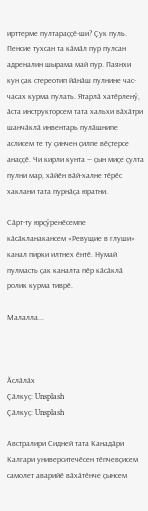ирттерме пултараҫҫӗ-ши? Ҫук пуль. Пенсие тухсан та кӑмӑл пур пулсан адреналин шырама май пур. Паянхи кун ҫак стереотип йӑнӑш пулнине час-часах курма пулать. Ятарлӑ хатӗрленӳ, ӑста инструкторсем тата хальхи вӑхӑтри шанчӑклӑ инвентарь пулӑшнипе аслисем те ту ҫинчен ҫилпе вӗҫтерсе анаҫҫӗ. Чи кирли кунта — ҫын миҫе ҫулта пулни мар, хӑйӗн вӑй-халне тӗрӗс хаклани тата пурнӑҫа юратни.

Сӑрт-ту юрҫӳренӗсемпе кӑсӑкланакансем «Ревущие в глуши» канал пирки илтнех ӗнтӗ. Нумай пулмасть ҫак каналта пӗр кӑсӑклӑ ролик курма тиврӗ.

Малалла...



Ӑслӑлӑх
Ҫӑлкуҫ: Unsplash
Ҫӑлкуҫ: Unsplash

Австралири Сидней тата Канадӑри Калгари университечӗсен тӗпчевҫисем самолет аварийӗ вӑхӑтӗнче ҫынсем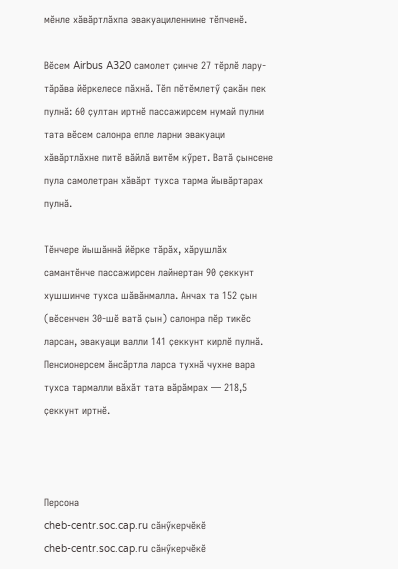мӗнле хӑвӑртлӑхпа эвакуациленнине тӗпченӗ.

Вӗсем Airbus A320 самолет ҫинче 27 тӗрлӗ лару-тӑрӑва йӗркелесе пӑхнӑ. Тӗп пӗтӗмлетӳ ҫакӑн пек пулнӑ: 60 ҫултан иртнӗ пассажирсем нумай пулни тата вӗсем салонра епле ларни эвакуаци хӑвӑртлӑхне питӗ вӑйлӑ витӗм кӳрет. Ватӑ ҫынсене пула самолетран хӑвӑрт тухса тарма йывӑртарах пулнӑ.

Тӗнчере йышӑннӑ йӗрке тӑрӑх, хӑрушлӑх самантӗнче пассажирсен лайнертан 90 ҫеккунт хушшинче тухса шӑвӑнмалла. Анчах та 152 ҫын (вӗсенчен 30-шӗ ватӑ ҫын) салонра пӗр тикӗс ларсан, эвакуаци валли 141 ҫеккунт кирлӗ пулнӑ. Пенсионерсем ӑнсӑртла ларса тухнӑ чухне вара тухса тармалли вӑхӑт тата вӑрӑмрах — 218,5 ҫеккунт иртнӗ.



Персона
cheb-centr.soc.cap.ru сӑнӳкерчӗкӗ
cheb-centr.soc.cap.ru сӑнӳкерчӗкӗ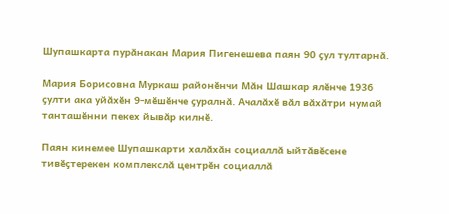Шупашкарта пурӑнакан Мария Пигенешева паян 90 ҫул тултарнӑ.

Мария Борисовна Муркаш районӗнчи Мӑн Шашкар ялӗнче 1936 ҫулти ака уйӑхӗн 9-мӗшӗнче ҫуралнӑ. Ачалӑхӗ вӑл вӑхӑтри нумай танташӗнни пекех йывӑр килнӗ.

Паян кинемее Шупашкарти халӑхӑн социаллӑ ыйтӑвӗсене тивӗҫтерекен комплекслӑ центрӗн социаллӑ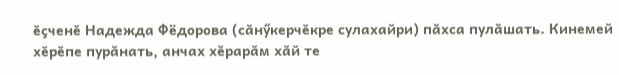ӗҫченӗ Надежда Фёдорова (сӑнӳкерчӗкре сулахайри) пӑхса пулӑшать. Кинемей хӗрӗпе пурӑнать, анчах хӗрарӑм хӑй те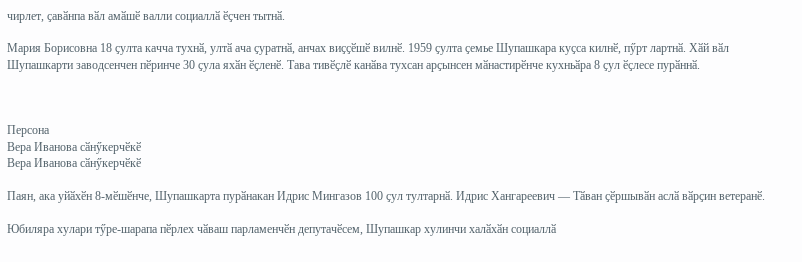чирлет, ҫавӑнпа вӑл амӑшӗ валли социаллӑ ӗҫчен тытнӑ.

Мария Борисовна 18 ҫулта качча тухнӑ, ултӑ ача ҫуратнӑ, анчах виҫҫӗшӗ вилнӗ. 1959 ҫулта ҫемье Шупашкара куҫса килнӗ, пӳрт лартнӑ. Хӑй вӑл Шупашкарти заводсенчен пӗринче 30 ҫула яхӑн ӗҫленӗ. Тава тивӗҫлӗ канӑва тухсан арҫынсен мӑнастирӗнче кухньӑра 8 ҫул ӗҫлесе пурӑннӑ.



Персона
Вера Иванова сӑнӳкерчӗкӗ
Вера Иванова сӑнӳкерчӗкӗ

Паян, ака уйӑхӗн 8-мӗшӗнче, Шупашкарта пурӑнакан Идрис Мингазов 100 ҫул тултарнӑ. Идрис Хангареевич — Тӑван ҫӗршывӑн аслӑ вӑрҫин ветеранӗ.

Юбиляра хулари тӳре-шарапа пӗрлех чӑваш парламенчӗн депутачӗсем, Шупашкар хулинчи халӑхӑн социаллӑ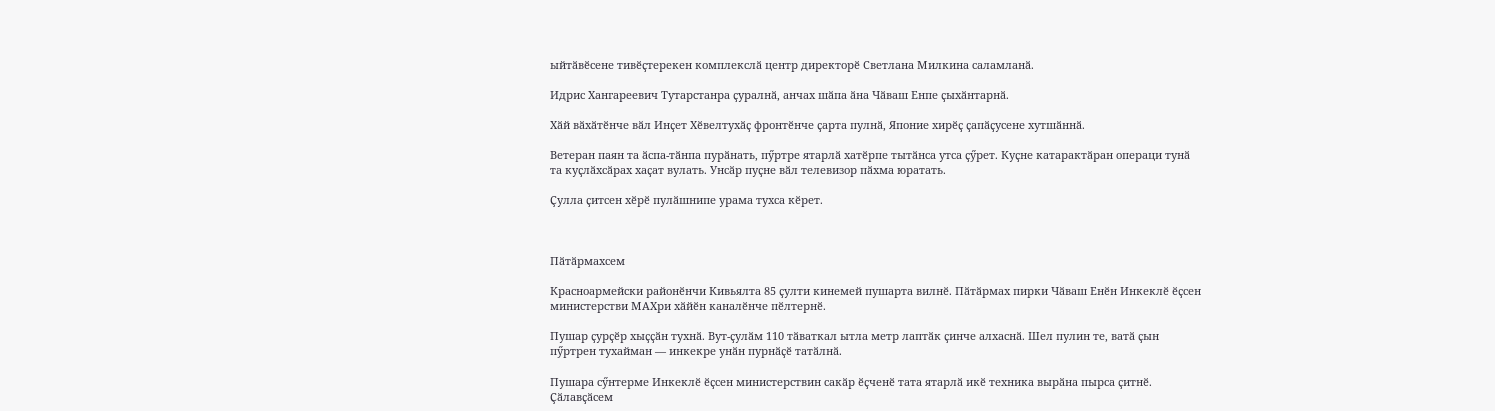ыйтӑвӗсене тивӗҫтерекен комплекслӑ центр директорӗ Светлана Милкина саламланӑ.

Идрис Хангареевич Тутарстанра ҫуралнӑ, анчах шӑпа ӑна Чӑваш Енпе ҫыхӑнтарнӑ.

Хӑй вӑхӑтӗнче вӑл Инҫет Хӗвелтухӑҫ фронтӗнче ҫарта пулнӑ, Японие хирӗҫ ҫапӑҫусене хутшӑннӑ.

Ветеран паян та ӑспа-тӑнпа пурӑнать, пӳртре ятарлӑ хатӗрпе тытӑнса утса ҫӳрет. Куҫне катарактӑран операци тунӑ та куҫлӑхсӑрах хаҫат вулать. Унсӑр пуҫне вӑл телевизор пӑхма юратать.

Ҫулла ҫитсен хӗрӗ пулӑшнипе урама тухса кӗрет.



Пӑтӑрмахсем

Красноармейски районӗнчи Кивьялта 85 ҫулти кинемей пушарта вилнӗ. Пӑтӑрмах пирки Чӑваш Енӗн Инкеклӗ ӗҫсен министерстви МАХри хӑйӗн каналӗнче пӗлтернӗ.

Пушар ҫурҫӗр хыҫҫӑн тухнӑ. Вут-ҫулӑм 110 тӑваткал ытла метр лаптӑк ҫинче алхаснӑ. Шел пулин те, ватӑ ҫын пӳртрен тухайман — инкекре унӑн пурнӑҫӗ татӑлнӑ.

Пушара сӳнтерме Инкеклӗ ӗҫсен министерствин сакӑр ӗҫченӗ тата ятарлӑ икӗ техника вырӑна пырса ҫитнӗ. Ҫӑлавҫӑсем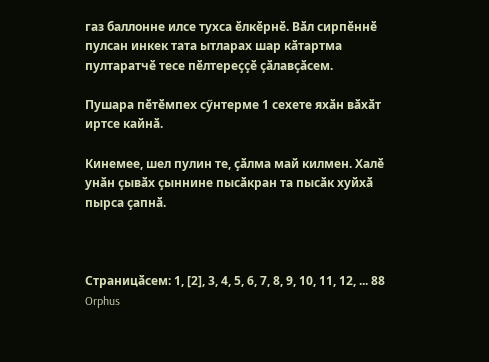газ баллонне илсе тухса ӗлкӗрнӗ. Вӑл сирпӗннӗ пулсан инкек тата ытларах шар кӑтартма пултаратчӗ тесе пӗлтереҫҫӗ ҫӑлавҫӑсем.

Пушара пӗтӗмпех сӳнтерме 1 сехете яхӑн вӑхӑт иртсе кайнӑ.

Кинемее, шел пулин те, ҫӑлма май килмен. Халӗ унӑн ҫывӑх ҫыннине пысӑкран та пысӑк хуйхӑ пырса ҫапнӑ.



Страницӑсем: 1, [2], 3, 4, 5, 6, 7, 8, 9, 10, 11, 12, ... 88
Orphus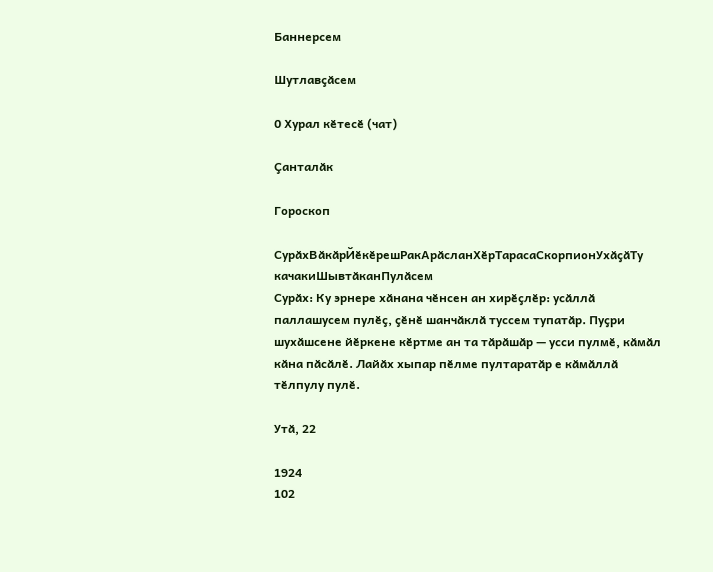Баннерсем

Шутлавҫӑсем

0 Хурал кӗтесӗ (чат)

Ҫанталӑк

Гороскоп

СурӑхВӑкӑрЙӗкӗрешРакАрӑсланХӗрТарасаСкорпионУхӑҫӑТу качакиШывтӑканПулӑсем
Сурӑх: Ку эрнере хӑнана чӗнсен ан хирӗҫлӗр: усӑллӑ паллашусем пулӗҫ, ҫӗнӗ шанчӑклӑ туссем тупатӑр. Пуҫри шухӑшсене йӗркене кӗртме ан та тӑрӑшӑр — усси пулмӗ, кӑмӑл кӑна пӑсӑлӗ. Лайӑх хыпар пӗлме пултаратӑр е кӑмӑллӑ тӗлпулу пулӗ.

Утӑ, 22

1924
102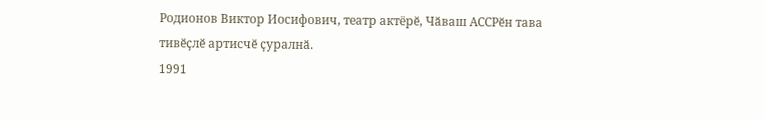Родионов Виктор Иосифович, театр актёрӗ, Чӑваш АССРӗн тава тивӗҫлӗ артисчӗ ҫуралнӑ.
1991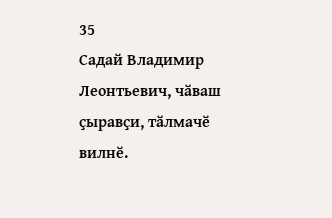35
Садай Владимир Леонтьевич, чӑваш ҫыравҫи, тӑлмачӗ вилнӗ.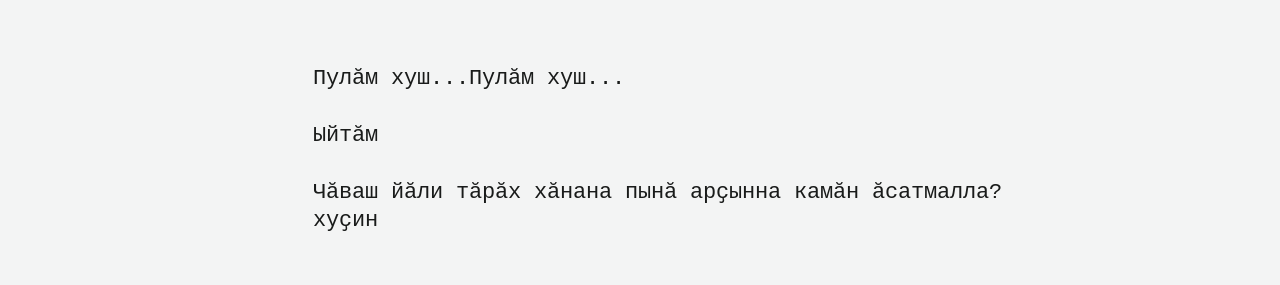Пулӑм хуш...Пулӑм хуш...

Ыйтӑм

Чӑваш йӑли тӑрӑх хӑнана пынӑ арҫынна камӑн ӑсатмалла?
хуҫин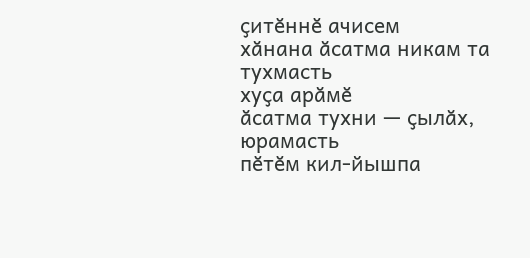ҫитӗннӗ ачисем
хӑнана ӑсатма никам та тухмасть
хуҫа арӑмӗ
ӑсатма тухни — ҫылӑх, юрамасть
пӗтӗм кил-йышпа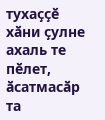тухаҫҫӗ
хӑни ҫулне ахаль те пӗлет, ӑсатмасӑр та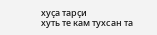хуҫа тарҫи
хуть те кам тухсан та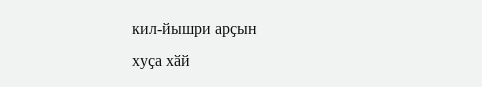кил-йышри арҫын
хуҫа хӑй